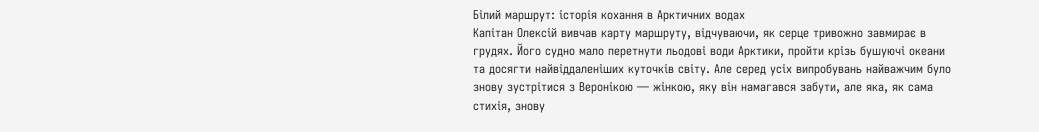Білий маршрут: історія кохання в Арктичних водах
Капітан Олексій вивчав карту маршруту, відчуваючи, як серце тривожно завмирає в грудях. Його судно мало перетнути льодові води Арктики, пройти крізь бушуючі океани та досягти найвіддаленіших куточків світу. Але серед усіх випробувань найважчим було знову зустрітися з Веронікою — жінкою, яку він намагався забути, але яка, як сама стихія, знову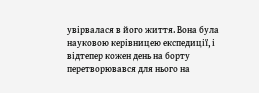увірвалася в його життя. Вона була науковою керівницею експедиції, і відтепер кожен день на борту перетворювався для нього на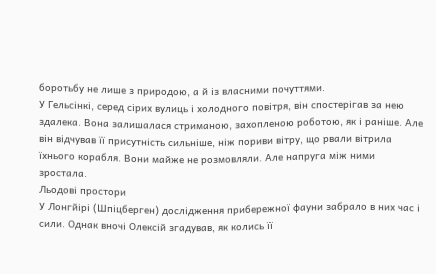боротьбу не лише з природою, а й із власними почуттями.
У Гельсінкі, серед сірих вулиць і холодного повітря, він спостерігав за нею здалека. Вона залишалася стриманою, захопленою роботою, як і раніше. Але він відчував її присутність сильніше, ніж пориви вітру, що рвали вітрила їхнього корабля. Вони майже не розмовляли. Але напруга між ними зростала.
Льодові простори
У Лонгйірі (Шпіцберген) дослідження прибережної фауни забрало в них час і сили. Однак вночі Олексій згадував, як колись її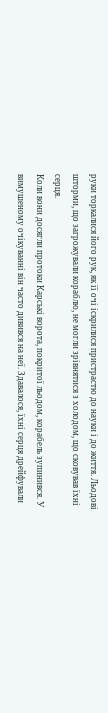руки торкалися його рук, як її очі іскрилися пристрастю до науки і до життя. Льодові шторми, що загрожували кораблю, не могли зрівнятися з холодом, що сковував їхні серця.
Коли вони досягли протоки Карські ворота, покритої льодом, корабель зупинився. У вимушеному очікуванні він часто дивився на неї. Здавалося, їхні серця дрейфували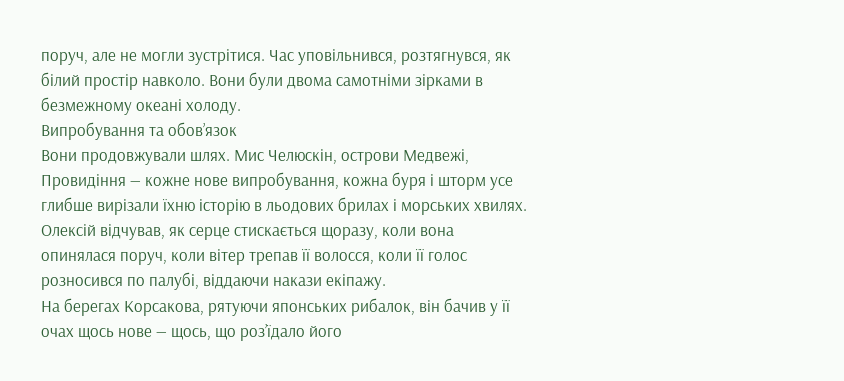поруч, але не могли зустрітися. Час уповільнився, розтягнувся, як білий простір навколо. Вони були двома самотніми зірками в безмежному океані холоду.
Випробування та обов’язок
Вони продовжували шлях. Мис Челюскін, острови Медвежі, Провидіння — кожне нове випробування, кожна буря і шторм усе глибше вирізали їхню історію в льодових брилах і морських хвилях. Олексій відчував, як серце стискається щоразу, коли вона опинялася поруч, коли вітер трепав її волосся, коли її голос розносився по палубі, віддаючи накази екіпажу.
На берегах Корсакова, рятуючи японських рибалок, він бачив у її очах щось нове — щось, що роз’їдало його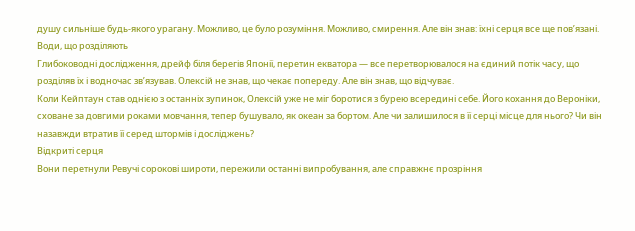душу сильніше будь-якого урагану. Можливо, це було розуміння. Можливо, смирення. Але він знав: їхні серця все ще пов’язані.
Води, що розділяють
Глибоководні дослідження, дрейф біля берегів Японії, перетин екватора — все перетворювалося на єдиний потік часу, що розділяв їх і водночас зв’язував. Олексій не знав, що чекає попереду. Але він знав, що відчуває.
Коли Кейптаун став однією з останніх зупинок, Олексій уже не міг боротися з бурею всередині себе. Його кохання до Вероніки, сховане за довгими роками мовчання, тепер бушувало, як океан за бортом. Але чи залишилося в її серці місце для нього? Чи він назавжди втратив її серед штормів і досліджень?
Відкриті серця
Вони перетнули Ревучі сорокові широти, пережили останні випробування, але справжнє прозріння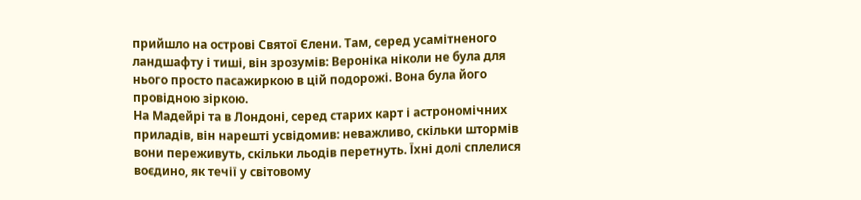прийшло на острові Святої Єлени. Там, серед усамітненого ландшафту і тиші, він зрозумів: Вероніка ніколи не була для нього просто пасажиркою в цій подорожі. Вона була його провідною зіркою.
На Мадейрі та в Лондоні, серед старих карт і астрономічних приладів, він нарешті усвідомив: неважливо, скільки штормів вони переживуть, скільки льодів перетнуть. Їхні долі сплелися воєдино, як течії у світовому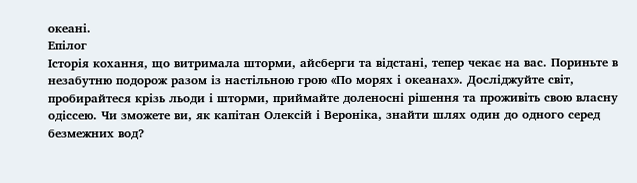океані.
Епілог
Історія кохання, що витримала шторми, айсберги та відстані, тепер чекає на вас. Пориньте в незабутню подорож разом із настільною грою «По морях і океанах». Досліджуйте світ, пробирайтеся крізь льоди і шторми, приймайте доленосні рішення та проживіть свою власну одіссею. Чи зможете ви, як капітан Олексій і Вероніка, знайти шлях один до одного серед безмежних вод?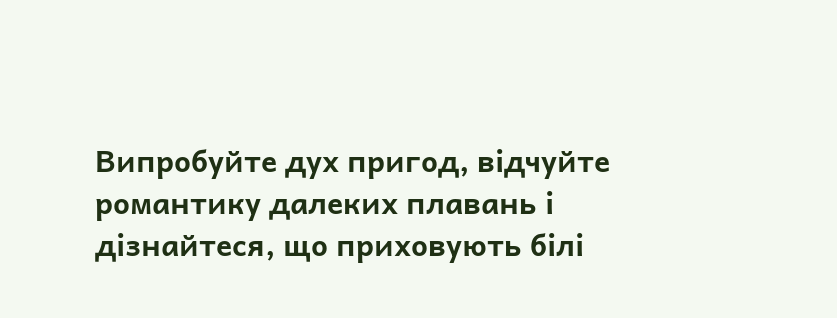Випробуйте дух пригод, відчуйте романтику далеких плавань і дізнайтеся, що приховують білі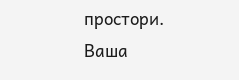простори. Ваша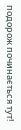подорож починається тут!